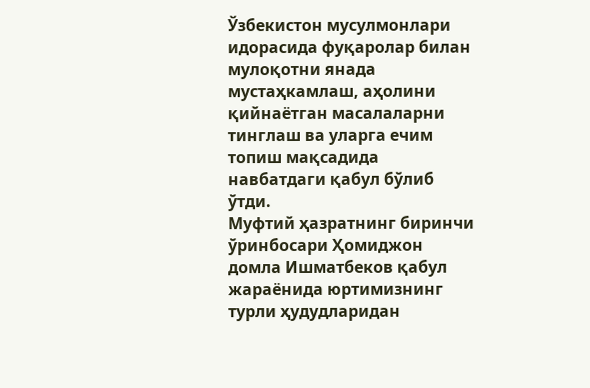Ўзбекистон мусулмонлари идорасида фуқаролар билан мулоқотни янада мустаҳкамлаш, аҳолини қийнаётган масалаларни тинглаш ва уларга ечим топиш мақсадида навбатдаги қабул бўлиб ўтди.
Муфтий ҳазратнинг биринчи ўринбосари Ҳомиджон домла Ишматбеков қабул жараёнида юртимизнинг турли ҳудудларидан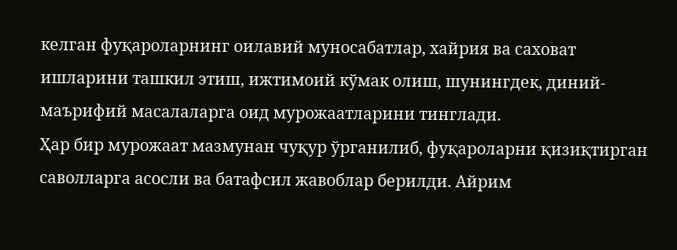келган фуқароларнинг оилавий муносабатлар, хайрия ва саховат ишларини ташкил этиш, ижтимоий кўмак олиш, шунингдек, диний-маърифий масалаларга оид мурожаатларини тинглади.
Ҳар бир мурожаат мазмунан чуқур ўрганилиб, фуқароларни қизиқтирган саволларга асосли ва батафсил жавоблар берилди. Айрим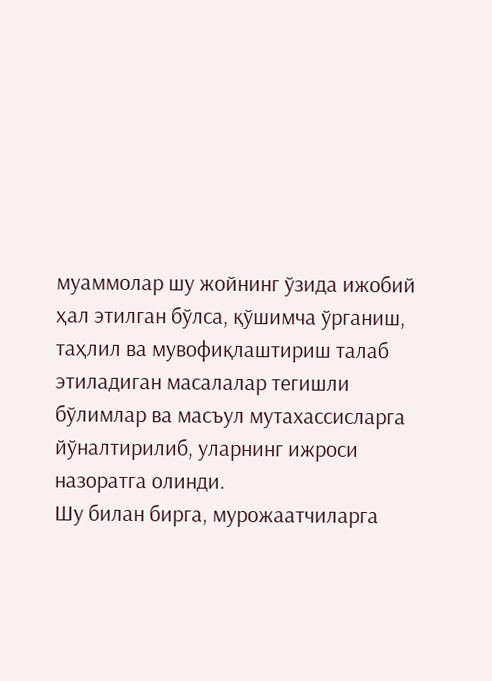муаммолар шу жойнинг ўзида ижобий ҳал этилган бўлса, қўшимча ўрганиш, таҳлил ва мувофиқлаштириш талаб этиладиган масалалар тегишли бўлимлар ва масъул мутахассисларга йўналтирилиб, уларнинг ижроси назоратга олинди.
Шу билан бирга, мурожаатчиларга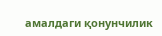амалдаги қонунчилик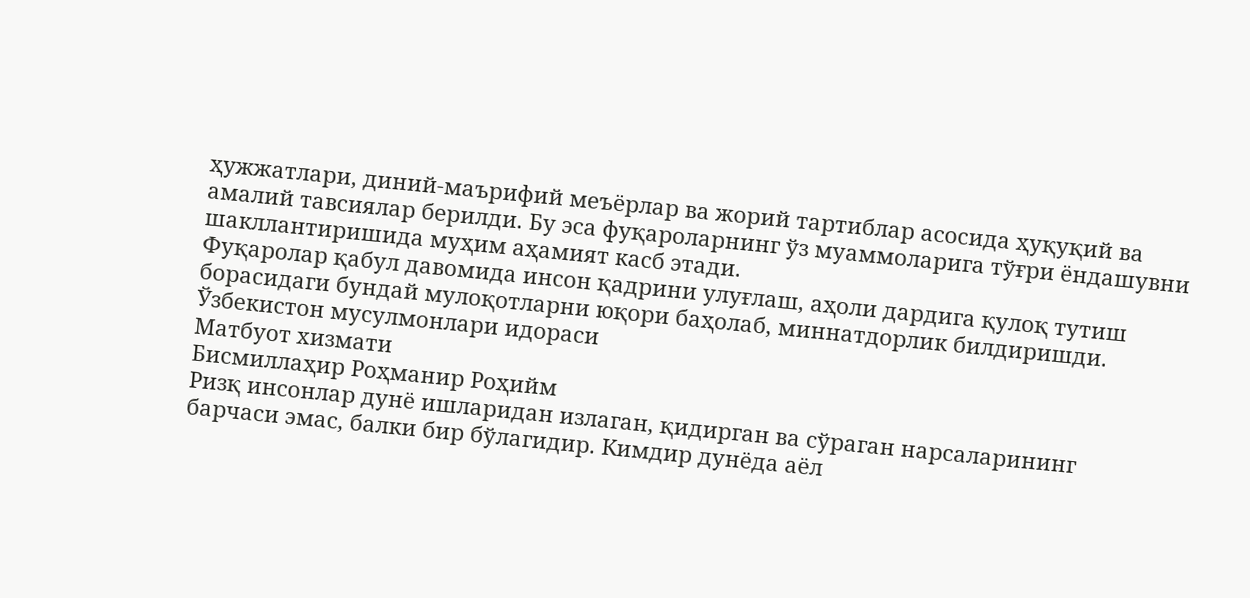ҳужжатлари, диний-маърифий меъёрлар ва жорий тартиблар асосида ҳуқуқий ва амалий тавсиялар берилди. Бу эса фуқароларнинг ўз муаммоларига тўғри ёндашувни шакллантиришида муҳим аҳамият касб этади.
Фуқаролар қабул давомида инсон қадрини улуғлаш, аҳоли дардига қулоқ тутиш борасидаги бундай мулоқотларни юқори баҳолаб, миннатдорлик билдиришди.
Ўзбекистон мусулмонлари идораси
Матбуот хизмати
Бисмиллаҳир Роҳманир Роҳийм
Ризқ инсонлар дунё ишларидан излаган, қидирган ва сўраган нарсаларининг барчаси эмас, балки бир бўлагидир. Кимдир дунёда аёл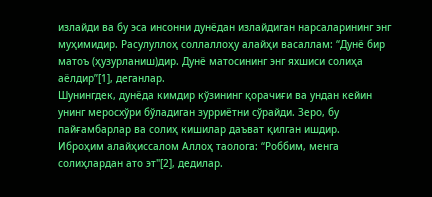излайди ва бу эса инсонни дунёдан излайдиган нарсаларининг энг муҳимидир. Расулуллоҳ соллаллоҳу алайҳи васаллам: “Дунё бир матоъ (ҳузурланиш)дир. Дунё матосининг энг яхшиси солиҳа аёлдир”[1], деганлар.
Шунингдек, дунёда кимдир кўзининг қорачиғи ва ундан кейин унинг меросхўри бўладиган зурриётни сўрайди. Зеро, бу пайғамбарлар ва солиҳ кишилар даъват қилган ишдир.
Иброҳим алайҳиссалом Аллоҳ таолога: “Роббим, менга солиҳлардан ато эт"[2], дедилар.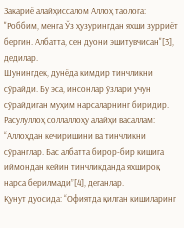Закариё алайҳиссалом Аллоҳ таолога: "Роббим, менга Ўз ҳузурингдан яхши зурриёт бергин. Албатта, сен дуони эшитувчисан"[3], дедилар.
Шунингдек, дунёда кимдир тинчликни сўрайди. Бу эса, инсонлар ўзлари учун сўрайдиган муҳим нарсаларнинг биридир.
Расулуллоҳ соллаллоҳу алайҳи васаллам: “Аллоҳдан кечиришини ва тинчликни сўранглар. Бас албатта бирор-бир кишига иймондан кейин тинчликданда яхшироқ нарса берилмади”[4], деганлар.
Қунут дуосида: “Офиятда қилган кишиларинг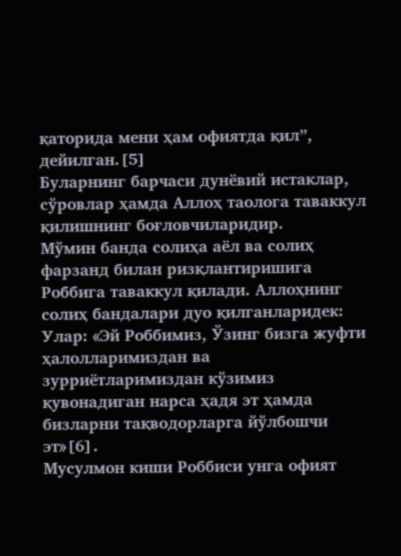қаторида мени ҳам офиятда қил”, дейилган.[5]
Буларнинг барчаси дунёвий истаклар, сўровлар ҳамда Аллоҳ таолога таваккул қилишнинг боғловчиларидир.
Мўмин банда солиҳа аёл ва солиҳ фарзанд билан ризқлантиришига Роббига таваккул қилади. Аллоҳнинг солиҳ бандалари дуо қилганларидек: Улар: «Эй Роббимиз, Ўзинг бизга жуфти ҳалолларимиздан ва зурриётларимиздан кўзимиз қувонадиган нарса ҳадя эт ҳамда бизларни тақводорларга йўлбошчи эт»[6].
Мусулмон киши Роббиси унга офият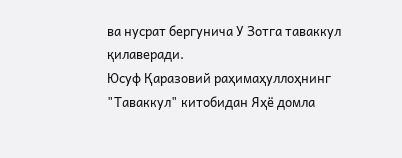ва нусрат бергунича У Зотга таваккул қилаверади.
Юсуф Қаразовий раҳимаҳуллоҳнинг
"Таваккул" китобидан Яҳё домла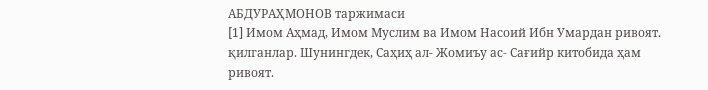АБДУРАҲМОНОВ таржимаси
[1] Имом Аҳмад, Имом Муслим ва Имом Насоий Ибн Умардан ривоят. қилганлар. Шунингдек, Саҳиҳ ал- Жомиъу ас- Сағийр китобида ҳам ривоят.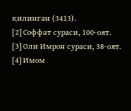қилинган (3413).
[2] Соффат сураси, 100-оят.
[3] Оли Имрон сураси, 38-оят.
[4] Имом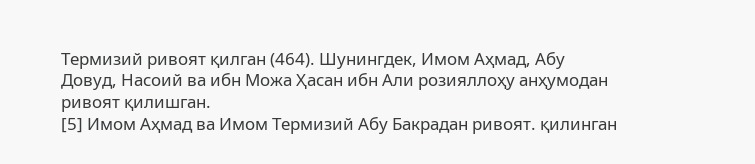Термизий ривоят қилган (464). Шунингдек, Имом Аҳмад, Абу Довуд, Насоий ва ибн Можа Ҳасан ибн Али розияллоҳу анҳумодан ривоят қилишган.
[5] Имом Аҳмад ва Имом Термизий Абу Бакрадан ривоят. қилинган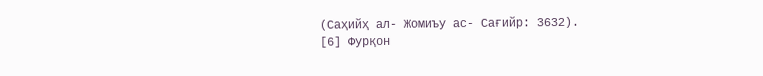(Саҳийҳ ал- Жомиъу ас- Сағийр: 3632).
[6] Фурқон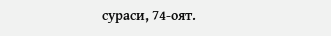сураси, 74-оят.